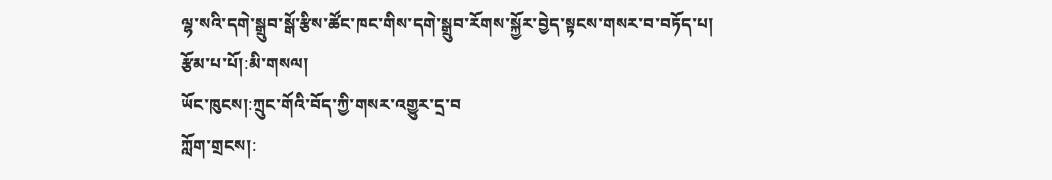ལྷ་སའི་དགེ་སྒྲུབ་སྒོ་རྩིས་ཚོང་ཁང་གིས་དགེ་སྒྲུབ་རོགས་སྐྱོར་བྱེད་སྟངས་གསར་བ་བཏོད་པ།
རྩོམ་པ་པོ།:མི་གསལ།
ཡོང་ཁུངས།:ཀྲུང་གོའི་བོད་ཀྱི་གསར་འགྱུར་དྲ་བ
ཀློག་གྲངས།: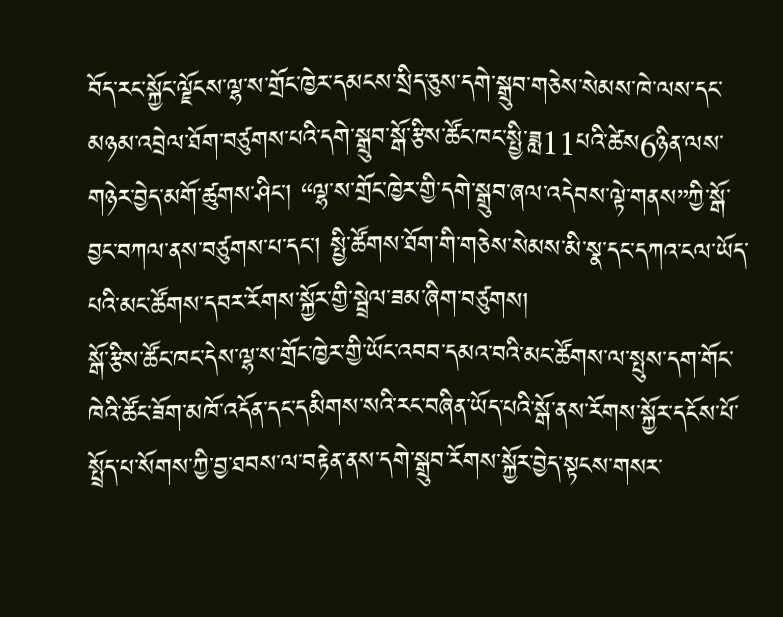བོད་རང་སྐྱོང་ལྗོངས་ལྷ་ས་གྲོང་ཁྱེར་དམངས་སྲིད་ཅུས་དགེ་སྒྲུབ་གཅེས་སེམས་ཁེ་ལས་དང་མཉམ་འབྲེལ་ཐོག་བཙུགས་པའི་དགེ་སྒྲུབ་སྒོ་རྩིས་ཚོང་ཁང་སྤྱི་ཟླ11པའི་ཚེས6ཉིན་ལས་གཉེར་བྱེད་མགོ་ཚུགས་ཤིང་། “ལྷ་ས་གྲོང་ཁྱེར་གྱི་དགེ་སྒྲུབ་ཞལ་འདེབས་ལྟེ་གནས”ཀྱི་སྒོ་བྱང་བཀལ་ནས་བཙུགས་པ་དང་། སྤྱི་ཚོགས་ཐོག་གི་གཅེས་སེམས་མི་སྣ་དང་དཀའ་ངལ་ཡོད་པའི་མང་ཚོགས་དབར་རོགས་སྐྱོར་གྱི་སྦྲེལ་ཟམ་ཞིག་བཙུགས།
སྒོ་རྩིས་ཚོང་ཁང་དེས་ལྷ་ས་གྲོང་ཁྱེར་གྱི་ཡོང་འབབ་དམའ་བའི་མང་ཚོགས་ལ་སྤུས་དག་གོང་ཁེའི་ཚོང་ཟོག་མཁོ་འདོན་དང་དམིགས་སའི་རང་བཞིན་ཡོད་པའི་སྒོ་ནས་རོགས་སྐྱོར་དངོས་པོ་སྤྲོད་པ་སོགས་ཀྱི་བྱ་ཐབས་ལ་བརྟེན་ནས་དགེ་སྒྲུབ་རོགས་སྐྱོར་བྱེད་སྟངས་གསར་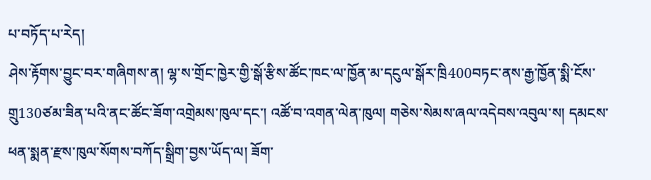པ་བཏོད་པ་རེད།
ཤེས་རྟོགས་བྱུང་བར་གཞིགས་ན། ལྷ་ས་གྲོང་ཁྱེར་གྱི་སྒོ་རྩིས་ཚོང་ཁང་ལ་ཁྱོན་མ་དངུལ་སྒོར་ཁྲི400བཏང་ནས་རྒྱ་ཁྱོན་སྨི་ངོས་གྲུ130ཙམ་ཟིན་པའི་ནང་ཚོང་ཟོག་འགྲེམས་ཁུལ་དང་། འཚོ་བ་འགན་ལེན་ཁུལ། གཅེས་སེམས་ཞལ་འདེབས་འབུལ་ས། དམངས་ཕན་སྨན་རྫས་ཁུལ་སོགས་བཀོད་སྒྲིག་བྱས་ཡོད་ལ། ཟོག་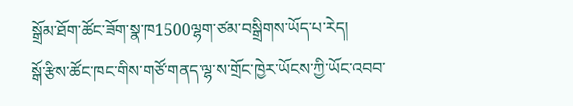སྒྲོམ་ཐོག་ཚོང་ཟོག་སྣ་ཁ1500ལྷག་ཙམ་བསྒྲིགས་ཡོད་པ་རེད།
སྒོ་རྩིས་ཚོང་ཁང་གིས་གཙོ་གནད་ལྷ་ས་གྲོང་ཁྱེར་ཡོངས་ཀྱི་ཡོང་འབབ་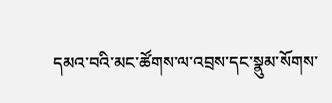དམའ་བའི་མང་ཚོགས་ལ་འབྲས་དང་སྣུམ་སོགས་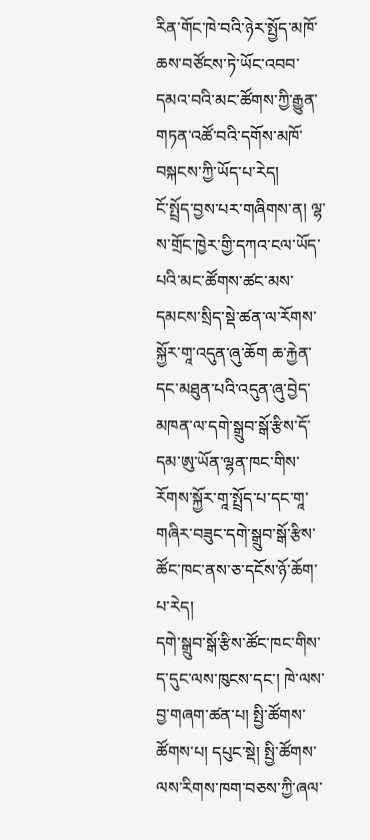རིན་གོང་ཁེ་བའི་ཉེར་སྤྱོད་མཁོ་ཆས་བཙོངས་ཏེ་ཡོང་འབབ་དམའ་བའི་མང་ཚོགས་ཀྱི་རྒྱུན་གཏན་འཚོ་བའི་དགོས་མཁོ་བསྐངས་ཀྱི་ཡོད་པ་རེད།
ངོ་སྤྲོད་བྱས་པར་གཞིགས་ན། ལྷ་ས་གྲོང་ཁྱེར་གྱི་དཀའ་ངལ་ཡོད་པའི་མང་ཚོགས་ཚང་མས་དམངས་སྲིད་སྡེ་ཚན་ལ་རོགས་སྐྱོར་གཱ་འདུན་ཞུ་ཆོག ཆ་རྐྱེན་དང་མཐུན་པའི་འདུན་ཞུ་བྱེད་མཁན་ལ་དགེ་སྒྲུབ་སྒོ་རྩིས་དོ་དམ་ཨུ་ཡོན་ལྷན་ཁང་གིས་རོགས་སྐྱོར་གཱ་སྤྲོད་པ་དང་གཱ་གཞིར་བཟུང་དགེ་སྒྲུབ་སྒོ་རྩིས་ཚོང་ཁང་ནས་ཅ་དངོས་ཉོ་ཆོག་པ་རེད།
དགེ་སྒྲུབ་སྒོ་རྩིས་ཚོང་ཁང་གིས་ད་དུང་ལས་ཁུངས་དང་། ཁེ་ལས་བྱ་གཞག་ཚན་པ། སྤྱི་ཚོགས་ཚོགས་པ། དཔུང་སྡེ། སྤྱི་ཚོགས་ལས་རིགས་ཁག་བཅས་ཀྱི་ཞལ་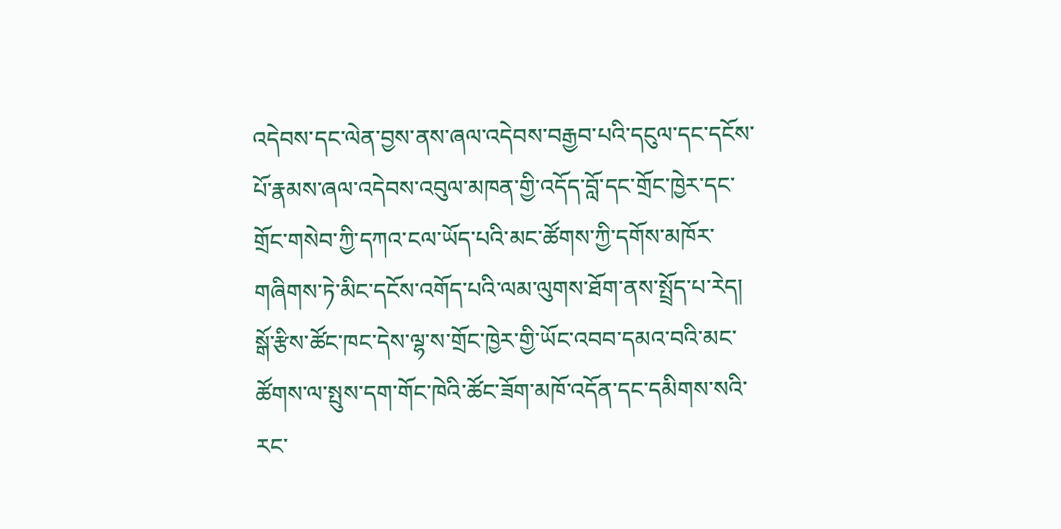འདེབས་དང་ལེན་བྱས་ནས་ཞལ་འདེབས་བརྒྱབ་པའི་དངུལ་དང་དངོས་པོ་རྣམས་ཞལ་འདེབས་འབུལ་མཁན་གྱི་འདོད་བློ་དང་གྲོང་ཁྱེར་དང་གྲོང་གསེབ་ཀྱི་དཀའ་ངལ་ཡོད་པའི་མང་ཚོགས་ཀྱི་དགོས་མཁོར་གཞིགས་ཏེ་མིང་དངོས་འགོད་པའི་ལམ་ལུགས་ཐོག་ནས་སྤྲོད་པ་རེད།
སྒོ་རྩིས་ཚོང་ཁང་དེས་ལྷ་ས་གྲོང་ཁྱེར་གྱི་ཡོང་འབབ་དམའ་བའི་མང་ཚོགས་ལ་སྤུས་དག་གོང་ཁེའི་ཚོང་ཟོག་མཁོ་འདོན་དང་དམིགས་སའི་རང་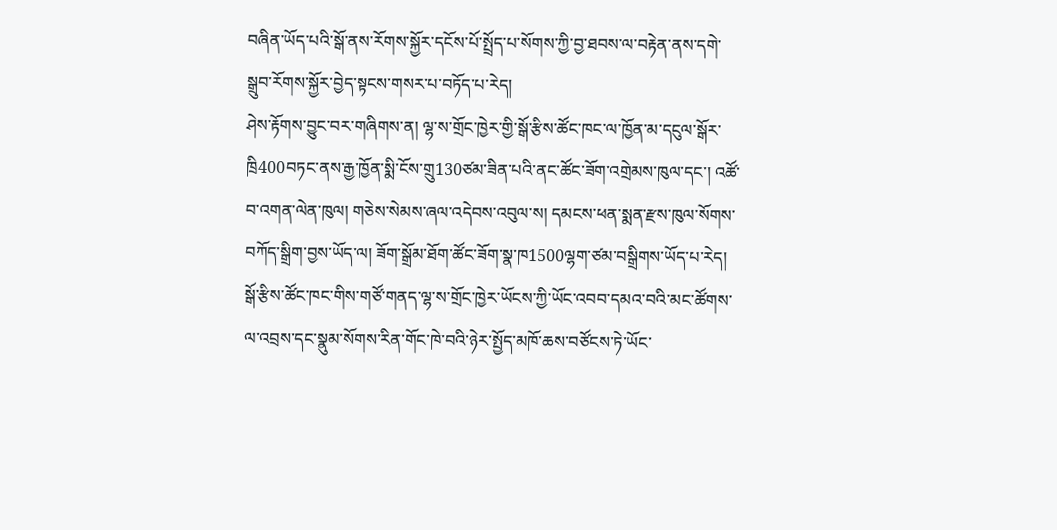བཞིན་ཡོད་པའི་སྒོ་ནས་རོགས་སྐྱོར་དངོས་པོ་སྤྲོད་པ་སོགས་ཀྱི་བྱ་ཐབས་ལ་བརྟེན་ནས་དགེ་སྒྲུབ་རོགས་སྐྱོར་བྱེད་སྟངས་གསར་པ་བཏོད་པ་རེད།
ཤེས་རྟོགས་བྱུང་བར་གཞིགས་ན། ལྷ་ས་གྲོང་ཁྱེར་གྱི་སྒོ་རྩིས་ཚོང་ཁང་ལ་ཁྱོན་མ་དངུལ་སྒོར་ཁྲི400བཏང་ནས་རྒྱ་ཁྱོན་སྨི་ངོས་གྲུ130ཙམ་ཟིན་པའི་ནང་ཚོང་ཟོག་འགྲེམས་ཁུལ་དང་། འཚོ་བ་འགན་ལེན་ཁུལ། གཅེས་སེམས་ཞལ་འདེབས་འབུལ་ས། དམངས་ཕན་སྨན་རྫས་ཁུལ་སོགས་བཀོད་སྒྲིག་བྱས་ཡོད་ལ། ཟོག་སྒྲོམ་ཐོག་ཚོང་ཟོག་སྣ་ཁ1500ལྷག་ཙམ་བསྒྲིགས་ཡོད་པ་རེད།
སྒོ་རྩིས་ཚོང་ཁང་གིས་གཙོ་གནད་ལྷ་ས་གྲོང་ཁྱེར་ཡོངས་ཀྱི་ཡོང་འབབ་དམའ་བའི་མང་ཚོགས་ལ་འབྲས་དང་སྣུམ་སོགས་རིན་གོང་ཁེ་བའི་ཉེར་སྤྱོད་མཁོ་ཆས་བཙོངས་ཏེ་ཡོང་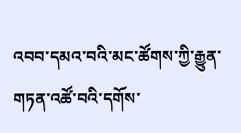འབབ་དམའ་བའི་མང་ཚོགས་ཀྱི་རྒྱུན་གཏན་འཚོ་བའི་དགོས་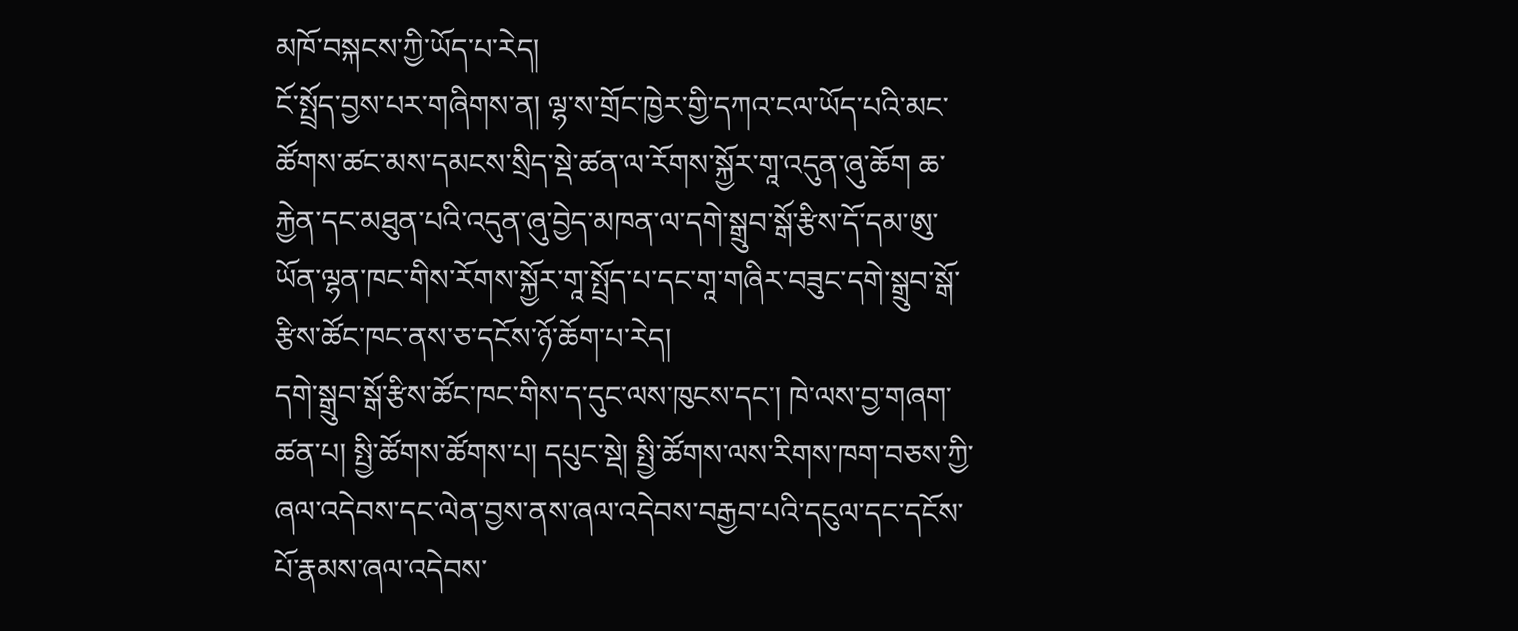མཁོ་བསྐངས་ཀྱི་ཡོད་པ་རེད།
ངོ་སྤྲོད་བྱས་པར་གཞིགས་ན། ལྷ་ས་གྲོང་ཁྱེར་གྱི་དཀའ་ངལ་ཡོད་པའི་མང་ཚོགས་ཚང་མས་དམངས་སྲིད་སྡེ་ཚན་ལ་རོགས་སྐྱོར་གཱ་འདུན་ཞུ་ཆོག ཆ་རྐྱེན་དང་མཐུན་པའི་འདུན་ཞུ་བྱེད་མཁན་ལ་དགེ་སྒྲུབ་སྒོ་རྩིས་དོ་དམ་ཨུ་ཡོན་ལྷན་ཁང་གིས་རོགས་སྐྱོར་གཱ་སྤྲོད་པ་དང་གཱ་གཞིར་བཟུང་དགེ་སྒྲུབ་སྒོ་རྩིས་ཚོང་ཁང་ནས་ཅ་དངོས་ཉོ་ཆོག་པ་རེད།
དགེ་སྒྲུབ་སྒོ་རྩིས་ཚོང་ཁང་གིས་ད་དུང་ལས་ཁུངས་དང་། ཁེ་ལས་བྱ་གཞག་ཚན་པ། སྤྱི་ཚོགས་ཚོགས་པ། དཔུང་སྡེ། སྤྱི་ཚོགས་ལས་རིགས་ཁག་བཅས་ཀྱི་ཞལ་འདེབས་དང་ལེན་བྱས་ནས་ཞལ་འདེབས་བརྒྱབ་པའི་དངུལ་དང་དངོས་པོ་རྣམས་ཞལ་འདེབས་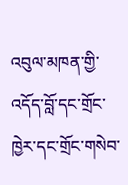འབུལ་མཁན་གྱི་འདོད་བློ་དང་གྲོང་ཁྱེར་དང་གྲོང་གསེབ་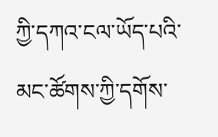ཀྱི་དཀའ་ངལ་ཡོད་པའི་མང་ཚོགས་ཀྱི་དགོས་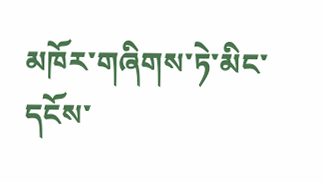མཁོར་གཞིགས་ཏེ་མིང་དངོས་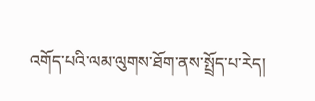འགོད་པའི་ལམ་ལུགས་ཐོག་ནས་སྤྲོད་པ་རེད།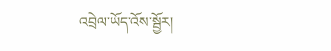འབྲེལ་ཡོད་འོས་སྦྱོར།